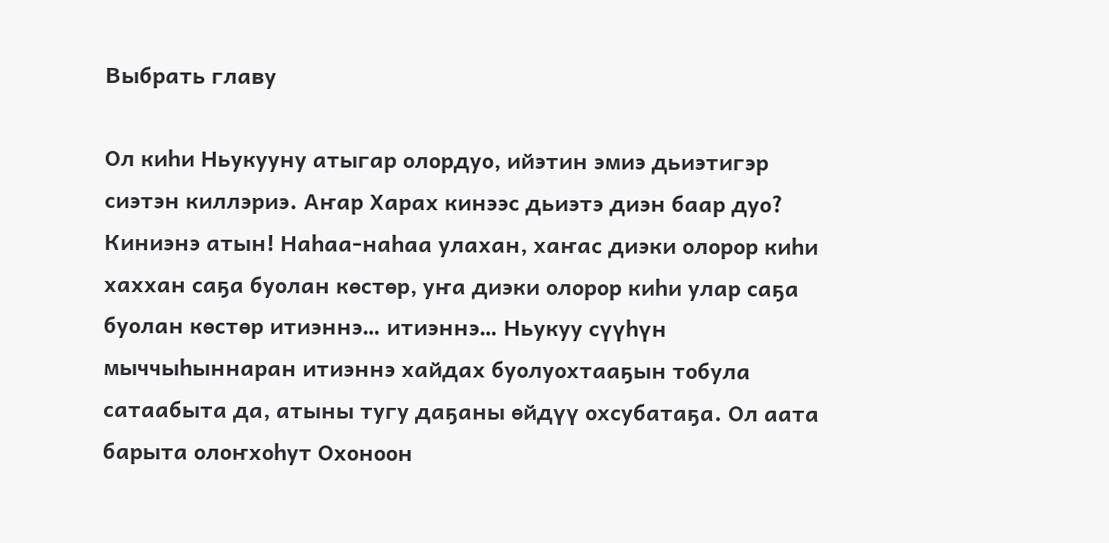Выбрать главу

Ол киһи Ньукууну атыгар олордуо, ийэтин эмиэ дьиэтигэр сиэтэн киллэриэ. Аҥар Харах кинээс дьиэтэ диэн баар дуо? Киниэнэ атын! Наһаа-наһаа улахан, хаҥас диэки олорор киһи хаххан саҕа буолан көстөр, уҥа диэки олорор киһи улар саҕа буолан көстөр итиэннэ… итиэннэ… Ньукуу сүүһүн мыччыһыннаран итиэннэ хайдах буолуохтааҕын тобула сатаабыта да, атыны тугу даҕаны өйдүү охсубатаҕа. Ол аата барыта олоҥхоһут Охоноон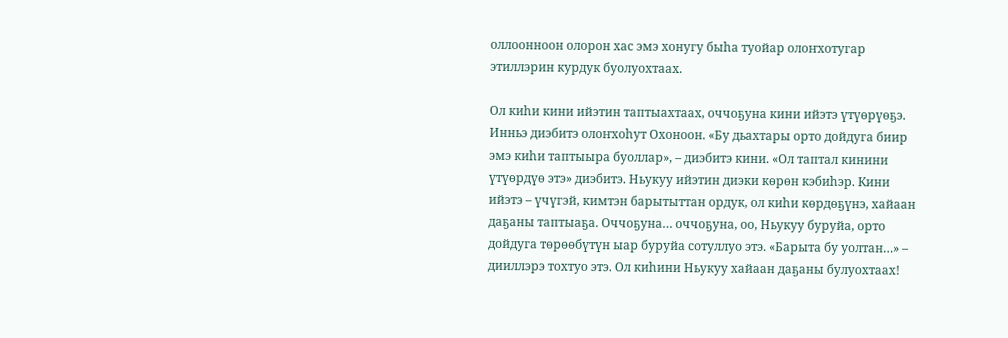оллоонноон олорон хас эмэ хонугу быһа туойар олоҥхотугар этиллэрин курдук буолуохтаах.

Ол киһи кини ийэтин таптыахтаах, оччоҕуна кини ийэтэ үтүөрүөҕэ. Инньэ диэбитэ олоҥхоһут Охоноон. «Бу дьахтары орто дойдуга биир эмэ киһи таптыыра буоллар», – диэбитэ кини. «Ол таптал кинини үтүөрдүө этэ» диэбитэ. Ньукуу ийэтин диэки көрөн кэбиһэр. Кини ийэтэ – үчүгэй, кимтэн барытыттан ордук, ол киһи көрдөҕүнэ, хайаан даҕаны таптыаҕа. Оччоҕуна… оччоҕуна, оо, Ньукуу буруйа, орто дойдуга төрөөбүтүн ыар буруйа сотуллуо этэ. «Барыта бу уолтан…» – дииллэрэ тохтуо этэ. Ол киһини Ньукуу хайаан даҕаны булуохтаах!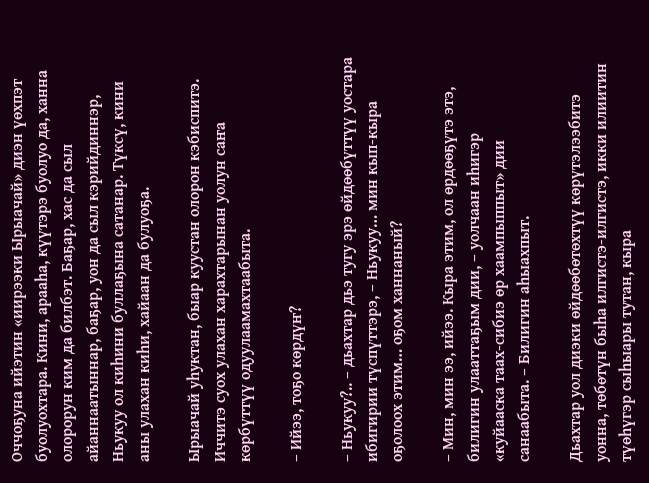Оччоҕуна ийэтин «иирээки Ырыачай» диэн үөхпэт буолуохтара. Кини, арааһа, күүтэрэ буолуо да, ханна олорорун ким да билбэт. Баҕар, хас да сыл айаннаатыннар, баҕар, уон да сыл кэрийдиннэр, Ньукуу ол киһини буллаҕына сатанар. Түксү, кини аны улахан киһи, хайаан да булуоҕа.

Ырыачай уһуктан, быар куустан олорон кэбиспитэ. Иччитэ суох улахан харахтарынан уолун саҥа көрбүттүү одуулаамахтаабыта.

– Ийээ, тоҕо көрдүҥ?

– Ньукуу?.. – дьахтар дьэ тугу эрэ өйдөөбүттүү уостара ибигирии түспүттэрэ, – Ньукуу… мин кып-кыра оҕолоох этим… оҕом ханнаный?

– Мин, мин ээ, ийээ. Кыра этим, ол өрдөөҕүтэ этэ, билигин улааттаҕым дии, – уолчаан иһигэр «куйааска таах-сибиэ өр хаампыппыт» дии санаабыта. – Билигин аһыахпыт.

Дьахтар уол диэки өйдөөбөтөхтүү көрүтэлээбитэ уонна, төбөтүн быһа илгистэ-илгистэ, икки илиитин түөһүгэр сыһыары тутан, кыра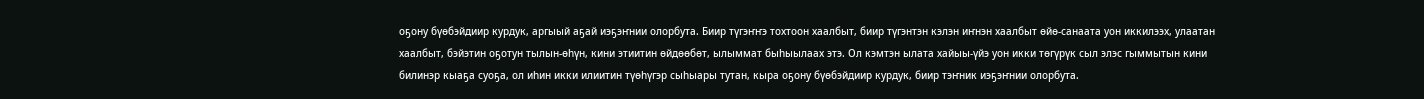оҕону бүөбэйдиир курдук, аргыый аҕай иэҕэҥнии олорбута. Биир түгэҥҥэ тохтоон хаалбыт, биир түгэнтэн кэлэн иҥнэн хаалбыт өйө-санаата уон иккилээх, улаатан хаалбыт, бэйэтин оҕотун тылын-өһүн, кини этиитин өйдөөбөт, ылыммат быһыылаах этэ. Ол кэмтэн ылата хайыы-үйэ уон икки төгүрүк сыл элэс гыммытын кини билинэр кыаҕа суоҕа, ол иһин икки илиитин түөһүгэр сыһыары тутан, кыра оҕону бүөбэйдиир курдук, биир тэҥник иэҕэҥнии олорбута.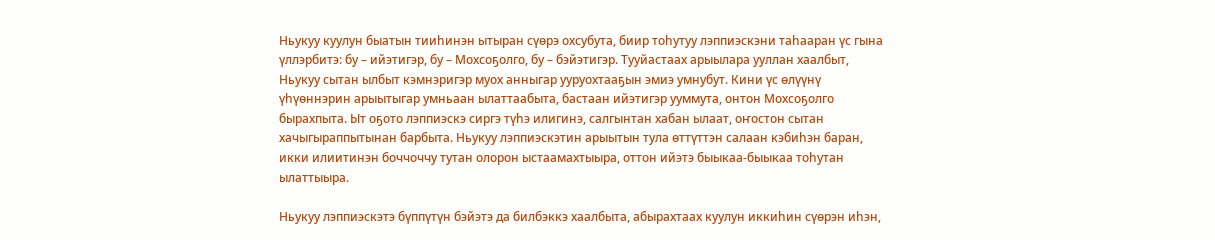Ньукуу куулун быатын тииһинэн ытыран сүөрэ охсубута, биир тоһутуу лэппиэскэни таһааран үс гына үллэрбитэ: бу – ийэтигэр, бу – Мохсоҕолго, бу – бэйэтигэр. Тууйастаах арыылара ууллан хаалбыт, Ньукуу сытан ылбыт кэмнэригэр муох анныгар ууруохтааҕын эмиэ умнубут. Кини үс өлүүнү үһүөннэрин арыытыгар умньаан ылаттаабыта, бастаан ийэтигэр ууммута, онтон Мохсоҕолго бырахпыта. Ыт оҕото лэппиэскэ сиргэ түһэ илигинэ, салгынтан хабан ылаат, оҥостон сытан хачыгыраппытынан барбыта. Ньукуу лэппиэскэтин арыытын тула өттүттэн салаан кэбиһэн баран, икки илиитинэн боччоччу тутан олорон ыстаамахтыыра, оттон ийэтэ быыкаа-быыкаа тоһутан ылаттыыра.

Ньукуу лэппиэскэтэ бүппүтүн бэйэтэ да билбэккэ хаалбыта, абырахтаах куулун иккиһин сүөрэн иһэн,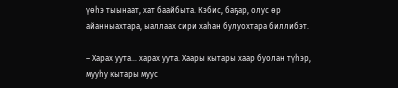үөһэ тыынаат, хат баайбыта. Кэбис, баҕар, олус өр айанныахтара, ыаллаах сири хаһан булуохтара биллибэт.

– Харах уута… харах уута. Хаары кытары хаар буолан түһэр, мууһу кытары муус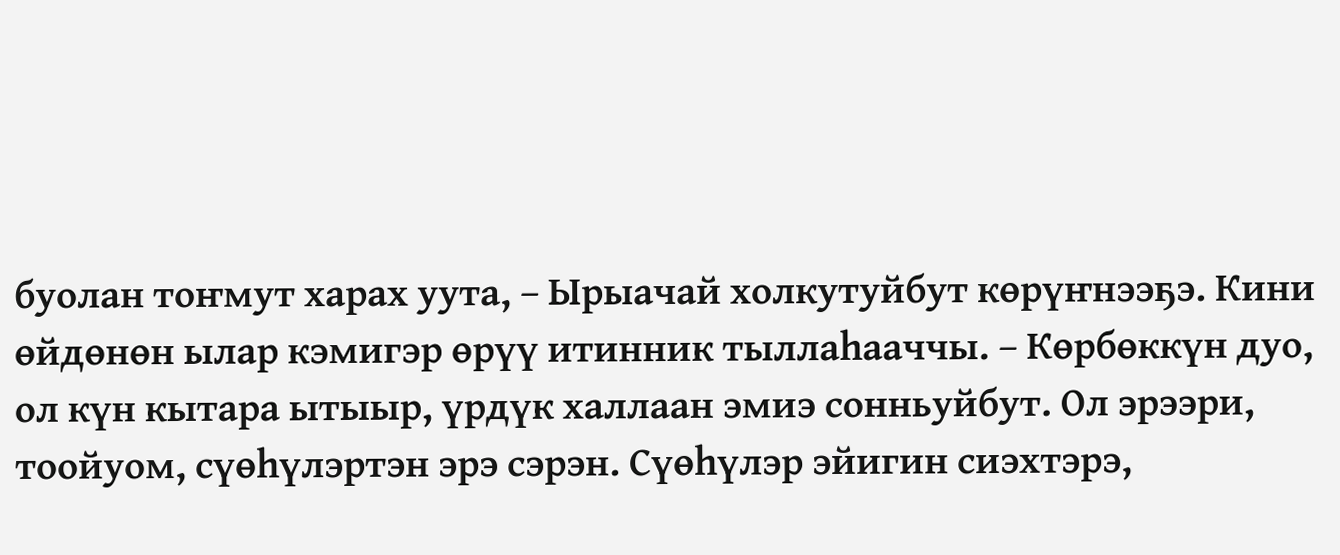буолан тоҥмут харах уута, – Ырыачай холкутуйбут көрүҥнээҕэ. Кини өйдөнөн ылар кэмигэр өрүү итинник тыллаһааччы. – Көрбөккүн дуо, ол күн кытара ытыыр, үрдүк халлаан эмиэ сонньуйбут. Ол эрээри, тоойуом, сүөһүлэртэн эрэ сэрэн. Сүөһүлэр эйигин сиэхтэрэ,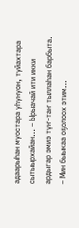адаарыһан муостара уһунуон, туйахтара сытыырхайан… – Ырыачай ити икки ардыгар эмиэ түҥ-таҥ тыллаһан барбыта. – Мин быыкаа оҕолоох этим…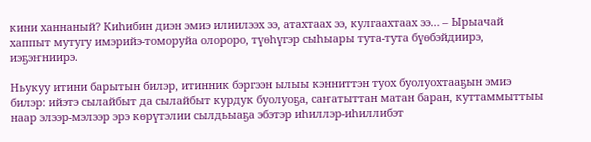кини ханнаный? Киһибин диэн эмиэ илиилээх ээ, атахтаах ээ, кулгаахтаах ээ… – Ырыачай хаппыт мутугу имэрийэ-томоруйа олороро, түөһүгэр сыһыары тута-тута бүөбэйдиирэ, иэҕэҥниирэ.

Ньукуу итини барытын билэр, итинник бэргээн ылыы кэнниттэн туох буолуохтааҕын эмиэ билэр: ийэтэ сылайбыт да сылайбыт курдук буолуоҕа, саҥатыттан матан баран, куттаммыттыы наар элээр-мэлээр эрэ көрүтэлии сылдьыаҕа эбэтэр иһиллэр-иһиллибэт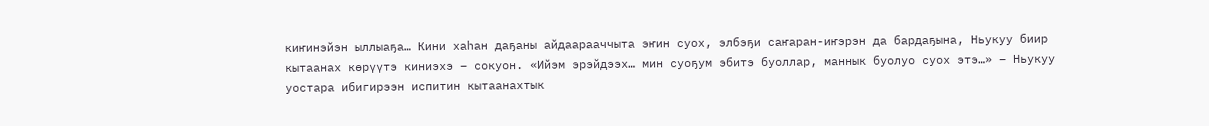киҥинэйэн ыллыаҕа… Кини хаһан даҕаны айдаарааччыта эҥин суох, элбэҕи саҥаран-иҥэрэн да бардаҕына, Ньукуу биир кытаанах көрүүтэ киниэхэ – сокуон. «Ийэм эрэйдээх… мин суоҕум эбитэ буоллар, маннык буолуо суох этэ…» – Ньукуу уостара ибигирээн испитин кытаанахтык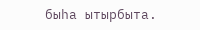быһа ытырбыта.